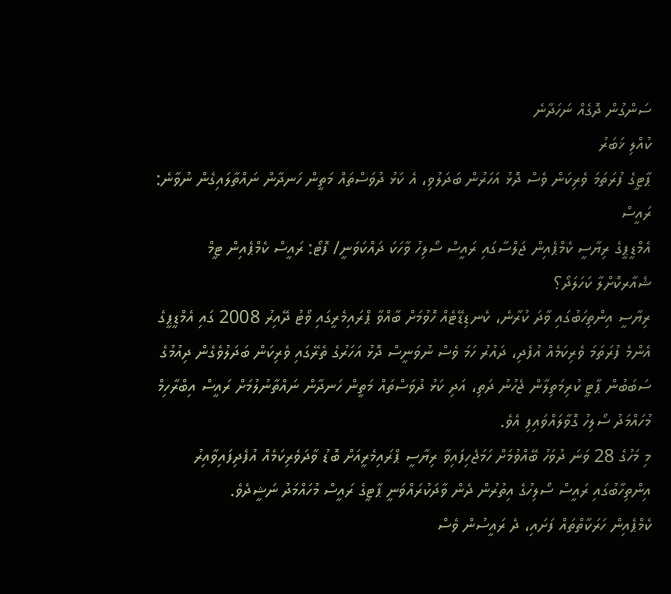ސަންގުން ދޮގެއް ނަހަދާނެ
ކުއްލި ޚަބަރު
ޕާޓީގެ ފުރަތަމަ ވެރިކަން ވެސް ދޮޅު އަހަރުން ބަދަލުވި، އެ ކަޅު ދުވަސްތައް މަތީން ހަނދާން ނައްތާލައިގެން ނުވާނެ: ރައީސް
އެމްޑީޕީގެ ރިޔާސީ ކެމްޕެއިން ޖަލްސާގައި ރައީސް ސޯލިހު ވާހަކަ ދައްކަވަނީ/ ފޮޓޯ: ރައީސް ކެމްޕެއިން ޓީމް
ޝެއާރކޮށްލާ ކަހަލަދޯ؟
ރިޔާސީ އިންތިހަބުގައި ވާދަ ކުރާނެ، ކެނޑިޑޭޓެއް ހޮވުމަށް ބާއްވާ ޕްރައިމެރީގައި ވޯޓު ދޭއިރު 2008 ގައި އެމްޑީޕީގެ އެންމެ ފުރަތަމަ ވެރިކަމެއް އުފެދި، ދައުރު ހަމަ ވެސް ނުވަނީސް ދޮޅު އަހަރުގެ ތެރޭގައި ވެރިކަން ބަދަލުވެގެން ދިއުމުގެ ސަބަބުން ޕާޓީ ކުރިމަތިލާން ޖެހުނު ދަތި، އަދި ކަޅު ދުވަސްތައް މަތީން ހަނދާން ނައްތާނުލުމަށް ރައީސް އިބްރާހިމް މުހައްމަދު ސޯލިހު ގޮވާލައްވައިފި އެވެ.
މި މަހުގެ 28 ވަނަ ދުވަހު ބޭއްވުމަށް ހަމަޖެހިފައިވާ ރިޔާސީ ޕްރައިމެރީއަށް ބޮޑު ވާދަވެރިކަމެއް އުފެދިފައިވާއިރު އިންތިހާބުގައި ރައީސް ސޯލިހުގެ އިތުރުން ދެން ވާދަކުރައްވަނީ ޕާޓީގެ ރައީސް މުހައްމަދު ނަޝީދެވެ.
ކެމްޕެއިން ހަރަކާތްތައް ފަށައި، ދެ ރައީސުން ވެސް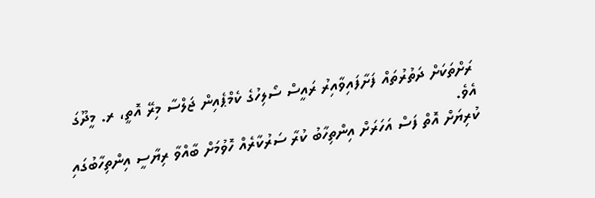ރަށްތަކަށް ދަތުރުތައް ފަށާފައިވާއިރު ރައީސް ސޯލިހުގެ ކެމްޕެއިން ޖަލްސާ މިރޭ އޮތީ، ރ. މީދޫގަ އެވެ.
ކުރިޔަށް އޮތް ފަސް އަހަރަށް އިންތިހާބު ކުރާ ސަރުކާރެއް ހޮވުމަށް ބާއްވާ ރިޔާސީ އިންތިހާބުގައި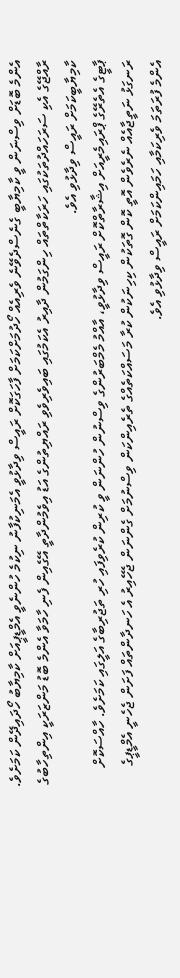އެންމެ ބޮޑަށް ވިސްނަން ވީ ކާމިޔާބީ ގެނެސްދެވޭނެ ވެރިއެއް ހޯދުމަށްކަމަށް ފާހަގަކޮށް ރައީސް ވިދާޅުވީ އެމަނިކުފާނު ނިކުމެ ހުންނެވީ އެމްޑީޕީއަށް ކާމިޔާބު ހޯދައިދޭން ކަމަށެވެ. ރާއްޖޭގެ އެކި ސަރަހައްދުތަކުގައި ހަރަކާތްތައް ހިންގަމުން ދާއިރު އެކަމުގައި ބައިވެރިވެވި ރައްޔިތުންގެ އަޑު އިވެމުންދާތީ އޭގެއިން ފެނި ހާމަވާ އެންމެ ބޮޑު މަންޒަރަކީ އިންތިހާބުގެ ކާމިޔާބީކަމަށް ރައީސް ވިދާޅުވި އެވެ.
ޕާޓީގެ އެތެރޭގެ ޕްރައިމެރީއަށް އިޝާރާތްކޮށް ރައީސް ވިދާޅުވީ، އާއްމު މެމްބަރުންގެ ވިސްނުން ހުންނަން ވީ ކުރިން ކުރެވިފައި ހުރި ތަޖުރިބާގެ އަލީގައި ކަމަށެވެ. ހާއްސަކޮށް ރަނގަޅު ނަތީޖާއެއް ނެރެވެން އޮތީ ކޮން ގޮތަކުން ކިހިނަކުން ކުރާ މަސައްކަތެއްގެ ތެރެއިންކަން ވިސްނުމަށް ގެންނަން ޖެހޭއިރު އެ ހަނދާންތައް ފަށަން ޖެހެނީ އެމްޑީޕީގެ އެންމެ ފުރަތަމަ ވެރިކަމާއި ހަމައިންކަމަށް ރައީސް ވިދާޅުވި އެވެ.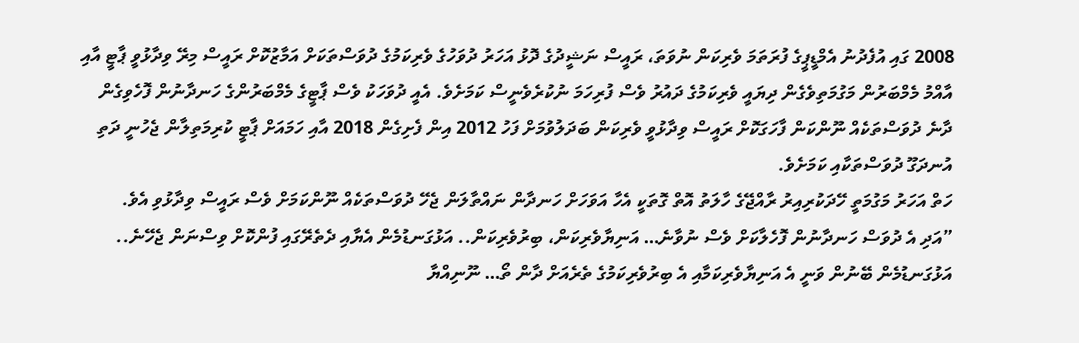2008 ގައި އުފެދުނު އެމްޑީޕީގެ ފުރަތަމަ ވެރިކަން ނުވަތަ، ރައީސް ނަޝީދުގެ ދޮޅު އަހަރު ދުވަހުގެ ވެރިކަމުގެ ދުވަސްތަކަށް އަމާޒުކޮށް ރައީސް މިރޭ ވިދާޅުވީ ޕާޓީ އާއި އާއްމު މެމްބަރުން މަގުމަތިވެގެން ދިޔައީ ވެރިކަމުގެ ދައުރު ވެސް ފުރިހަމަ ނުކުރެވެނީސް ކަމަށެވެ. އެއީ ދުވަހަކު ވެސް ޕާޓީގެ މެމްބަރުންގެ ހަނދާނުން ފޮހެވިގެން ދާނެ ދުވަސްތަކެއް ނޫންކަން ފާހަގަކޮށް ރައީސް ވިދާޅުވީ ވެރިކަން ބަދަލުވުމަށް ފަހު 2012 އިން ފެށިގެން 2018 އާއި ހަމައަށް ޕާޓީ ކުރިމަތިލާން ޖެހުނީ ދަތި އުނދަގޫ ދުވަސްތަކާއި ކަމަށެވެ.
ހަތް އަހަރު މަގުމަތީ ހޭދަކުރިއިރު ރާއްޖޭގެ ހާލަތު އޮތް ގޮތަކީ އެހާ އަވަހަށް ހަނދާން ނައްތާލަން ޖެހޭ ދުވަސްތަކެއް ނޫންކަމަށް ވެސް ރައީސް ވިދާޅުވި އެވެ.
”އަދި އެ ދުވަސް ހަނދާނުން ފޮހެލާކަށް ވެސް ނުވާނެ… އަނިޔާވެރިކަން، ބިރުވެރިކަން.. އަޅުގަނޑުމެން އެޔާއި ދެތެރޭގައި ފުންކޮށް ވިސްނަން ޖެހޭނެ.. އަޅުގަނޑުމެން ބޭނުން ވަނީ އެ އަނިޔާވެރިކަމާއި އެ ބިރުވެރިކަމުގެ ތެރެއަށް ދާން ތޯ… ނޫނިއްޔާ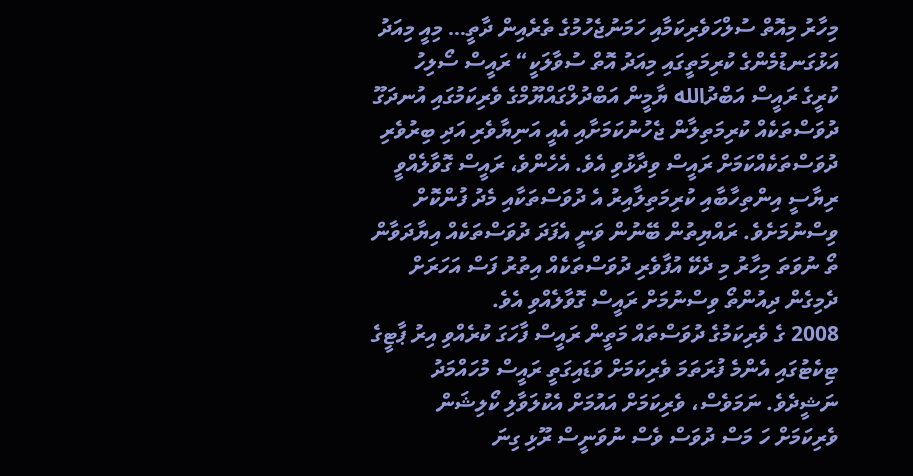މިހާރު މިއޮތް ސުލްހަވެރިކަމާއި ހަމަނުޖެހުމުގެ ތެރެއިން ދާތީ… މިއީ މިއަދު އަޅުގަނޑުމެންގެ ކުރިމަތީގައި މިއަދު އޮތް ސުވާލަކީ“ ރައީސް ސޯލިހު
ކުރީގެ ރައީސް އަބްދުالله ޔާމީން އަބްދުލްގައްޔޫމްގެ ވެރިކަމުގައި އުނދަގޫ ދުވަސްތަކެއް ކުރިމަތިލާން ޖެހުނުކަމަށާއި އެއީ އަނިޔާވެރި އަދި ބިރުވެރި ދުވަސްތަކެއްކަމަށް ރައީސް ވިދާޅުވި އެވެ. އެހެންވެ، ރައީސް ގޮވާލެއްވީ ރިޔާސީ އިންތިހާބާއި ކުރިމަތިލާއިރު އެ ދުވަސްތަކާއި މެދު ފުންކޮށް ވިސްނުމަށެވެ. ރައްޔިތުން ބޭނުން ވަނީ އެފަދަ ދުވަސްތަކެއް އިޔާދަވާން ތޯ ނުވަތަ މިހާރު މި ދެކޭ އުފާވެރި ދުވަސްތަކެއް އިތުރު ފަސް އަހަރަށް ދެމިގެން ދިއުންތޯ ވިސްނުމަށް ރައީސް ގޮވާލެއްވި އެވެ.
2008 ގެ ވެރިކަމުގެ ދުވަސްތައް މަތީން ރައީސް ފާހަގަ ކުރެއްވި އިރު ޕާޓީގެ ޓިކެޓުގައި އެންމެ ފުރަތަމަ ވެރިކަމަށް ވަޑައިގަތީ ރައީސް މުހައްމަދު ނަޝީދެވެ. ނަމަވެސް، ވެރިކަމަށް އައުމަށް އެކުލަވާލި ކޯލިޝަން ވެރިކަމަށް ހަ މަސް ދުވަސް ވެސް ނުވަނީސް ރޫޅި ގިނަ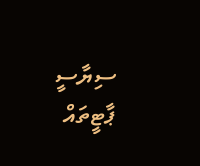ސިޔާސީ ޕާޓީތައް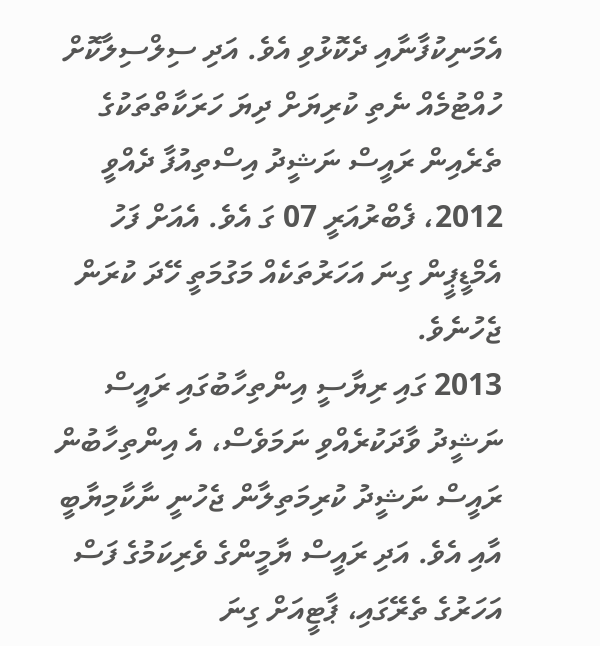އެމަނިކުފާނާއި ދެކޮޅުވި އެވެ. އަދި ސިލްސިލާކޮށް ހުއްޓުމެއް ނެތި ކުރިޔަށް ދިޔަ ހަރަކާތްތަކުގެ ތެރެއިން ރައީސް ނަޝީދު އިސްތިއުފާ ދެއްވީ 2012، ފެބްރުއަރީ 07 ގަ އެވެ. އެއަށް ފަހު އެމްޑީޕީން ގިނަ އަހަރުތަކެއް މަގުމަތީ ހޭދަ ކުރަން ޖެހުނެވެ.
2013 ގައި ރިޔާސީ އިންތިހާބުގައި ރައީސް ނަޝީދު ވާދަކުރެއްވި ނަމަވެސް، އެ އިންތިހާބުން ރައީސް ނަޝީދު ކުރިމަތިލާން ޖެހުނީ ނާކާމިޔާބީ އާއި އެވެ. އަދި ރައީސް ޔާމީންގެ ވެރިކަމުގެ ފަސް އަހަރުގެ ތެރޭގައި، ޕާޓީއަށް ގިނަ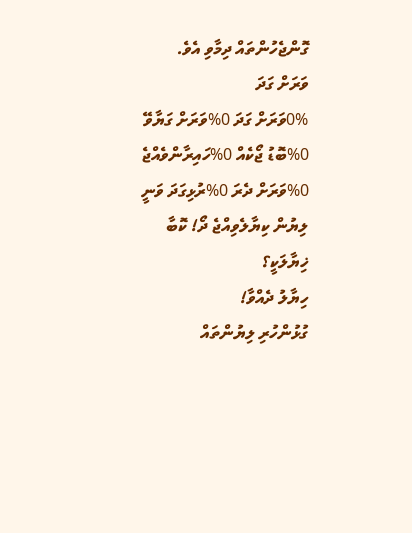ގޮންޖެހުންތައް ދިމާވި އެވެ.
ވަރަށް ގަދަ
0%ވަރަށް ގަދަ 0%ވަރަށް ގަޔާވޭ 0%ބޮޑު ޖޯކެއް 0%ހައިރާންވެއްޖެ 0%ވަރަށް ދެރަ 0%ރުޅިގަދަ ވަނީ
ލިޔުން ކިޔާލެވިއްޖެ ދޯ! ކޮބާ ޚިޔާލަކީ؟
ހިޔާލު ދެއްވާ!
ގުޅުންހުރި ލިޔުންތައް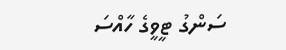ސަންގު ޓީވީގެ ހާއްސަ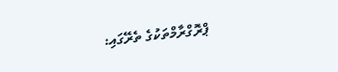ޕްރޮގްރާމްތަކުގެ ތެރޭގައި: